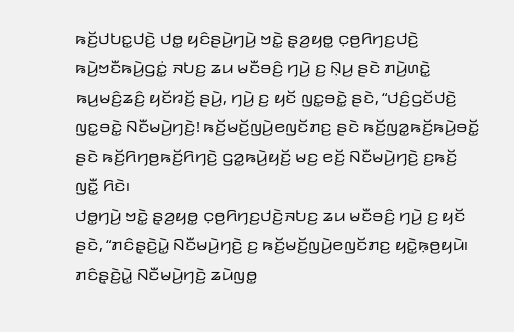ꤒꤢꤩ꤬ꤓꤝꤢ꤭ꤓꤢꤧ꤬ ꤓꤥ꤭ ꤟꤢꤨꤔꤣꤧ꤬ꤚꤣꤧ꤬ ꤠꤢꤧ꤭ ꤔ꤫ꤤ꤬ꤟꤥ꤭ ꤍ꤫ꤥ꤬ꤖꤚꤢ꤬ꤓꤢꤧ꤬ ꤒꤣꤧ꤬ꤠꤢꤪꤒꤣꤧ꤬ꤞꤢꤦ꤭ ꤏꤝꤢ꤬ ꤘꤣ ꤗꤢꤪꤋꤢꤨ꤬ ꤚꤣꤧ꤬ ꤢ꤬ ꤡ꤫ꤣ꤬ ꤔꤢꤧ ꤊꤣꤧ꤬ꤛꤢꤧ꤭ ꤒꤣ꤬ꤗꤢꤨ꤬ꤘꤢꤨ꤬ ꤟꤢꤩꤙꤢꤩ꤬ ꤔꤣꤧ꤬, ꤚꤣꤧ꤬ ꤢ꤬ ꤟꤢꤩ ꤜꤢ꤭ꤋꤢꤧ꤭ ꤔꤢꤧ, “ꤓꤢꤨ꤬ꤞꤢꤩꤓꤢꤧ꤬ ꤜꤢ꤭ꤋꤢꤧ꤭ ꤡꤢꤪꤗꤣꤧ꤬ꤚꤢꤧ꤬! ꤒꤢꤩ꤬ꤗꤢꤩ꤬ꤜꤣꤧ꤬ꤕꤜꤢꤩꤊꤢ꤬ ꤔꤢꤧ ꤒꤢꤩ꤬ꤜꤤ꤭ꤒꤢꤩ꤬ꤒꤣꤧ꤬ꤋꤢꤩ꤭ ꤔꤢꤧ ꤒꤢꤩ꤬ꤖꤚꤥ꤬ꤒꤢꤩ꤬ꤖꤚꤢꤧ꤬ ꤞꤤ꤭ꤒꤣꤧ꤬ꤟꤢꤩ꤬ ꤗꤢ꤬ ꤕꤢꤩ꤬ ꤡꤢꤪꤗꤣꤧ꤬ꤚꤢꤧ꤬ ꤢ꤬ꤒꤢꤩ꤬ ꤜꤢꤪ꤭ ꤖꤢꤧ꤯
ꤓꤥ꤭ꤚꤣꤧ꤬ ꤠꤢꤧ꤭ ꤔ꤫ꤤ꤬ꤟꤥ꤭ ꤍ꤫ꤥ꤬ꤖꤚꤢ꤬ꤓꤢꤧ꤬ꤏꤝꤢ꤬ ꤘꤣ ꤗꤢꤪꤋꤢꤨ꤬ ꤚꤣꤧ꤬ ꤢ꤬ ꤟꤢꤩ ꤔꤢꤧ, “ꤊꤢꤨꤔ꤫ꤢꤧ꤬ꤣꤧ꤭ ꤡꤢꤪꤗꤣꤧ꤬ꤚꤢꤧ꤬ ꤢ꤬ ꤒꤢꤩ꤬ꤗꤢꤩ꤬ꤜꤣꤧ꤬ꤕꤜꤢꤩꤊꤢ꤬ ꤟꤢꤧ꤭ꤒ꤫ꤥ꤬ꤟꤣꤧ꤯ ꤊꤢꤨꤔ꤫ꤢꤧ꤬ꤣꤧ꤭ ꤡꤢꤪꤗꤣꤧ꤬ꤚꤢꤧ꤬ ꤘꤣꤧꤜꤥ꤭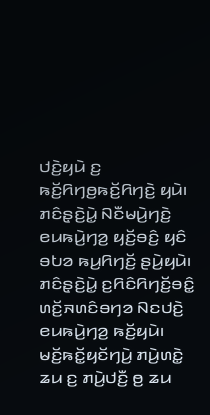ꤓꤢꤧ꤬ꤟꤣꤧ ꤢ꤬ ꤒꤢꤩ꤬ꤖꤚꤥ꤬ꤒꤢꤩ꤬ꤖꤚꤢꤧ꤬ ꤟꤣꤧ꤯ ꤊꤢꤨꤔ꤫ꤢꤧ꤬ꤣꤧ꤭ ꤡꤢꤪꤗꤣꤧ꤬ꤚꤢꤧ꤬ ꤕꤣꤒꤣꤧ꤬ꤚꤤ꤬ ꤟꤢꤩ꤬ꤋꤢꤨ꤬ ꤟꤢꤨ ꤋꤝꤤ ꤒꤣ꤬ꤖꤚꤢꤩ꤬ ꤔꤣꤧ꤬ꤟꤣꤧ꤯ ꤊꤢꤨꤔ꤫ꤢꤧ꤬ꤣꤧ꤭ ꤢ꤬ꤖꤢꤨꤖꤚꤢꤩ꤬ꤋꤢꤨ꤭ ꤛꤢꤩ꤬ꤏꤛꤢꤨꤋꤚꤤ ꤡꤢꤓꤢꤧ꤬ ꤕꤣꤒꤣꤧ꤬ꤚꤤ꤬ ꤒꤢꤩ꤬ꤟꤣꤧ꤯ ꤗꤢꤩ꤬ꤒꤢꤩ꤭ꤟꤢꤩꤚꤣꤧ꤬ ꤊꤣꤧ꤬ꤛꤢꤧ꤭ ꤘꤣ ꤢ꤬ ꤊꤣꤧ꤬ꤓꤢꤪ꤬ ꤥ꤬ ꤘꤣ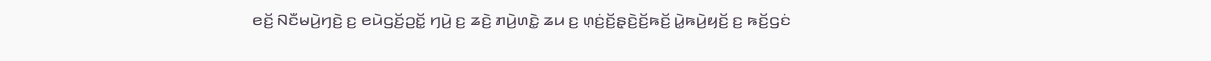ꤕꤢꤩ꤬ ꤡꤢꤪꤗꤣꤧ꤬ꤚꤢꤧ꤬ ꤢ꤬ ꤕꤣꤧꤞꤢꤩ꤬ꤑꤢꤩ꤭ ꤚꤣꤧ꤬ ꤢ꤬ ꤘꤢꤧ꤬ ꤊꤣꤧ꤬ꤛꤢꤧ꤭ ꤘꤣ ꤢ꤬ ꤛ꤫ꤢꤦ꤬ꤢꤩ꤬ꤔ꤫ꤢꤧ꤬ꤢꤩ꤬ꤒꤢꤩ꤬ ꤣꤧ꤭ꤒꤣꤧ꤬ꤟꤢꤩ꤬ ꤢ꤬ ꤒꤢꤩ꤬ꤞꤢꤦ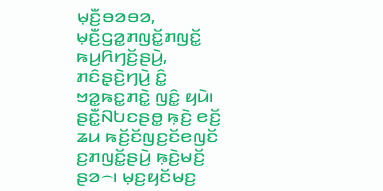ꤗ꤫ꤢꤪ꤬ꤋꤤꤋꤤ, ꤗ꤫ꤢꤪ꤬ꤞꤤ꤭ꤊꤜꤢꤩ꤭ꤊꤜꤢꤩ꤭ ꤒꤣ꤬ꤖꤚꤢꤩ꤬ꤔꤣꤧ꤬, ꤊꤢꤨꤔ꤫ꤢꤧ꤬ꤚꤣꤧ꤬ ꤢꤨ꤭ ꤠꤤ꤭ꤒꤢ꤭ꤊꤢꤧ꤭ ꤜꤢꤨ꤭ ꤟꤣꤧ꤯
ꤔꤢꤪ꤭ꤡꤝꤢꤔꤥ꤭ ꤒ꤫ꤢꤧ꤬ ꤕꤢꤩ꤬ ꤘꤣ ꤒꤢꤩ꤬ꤢꤩꤜꤢ꤬ꤢꤩꤕꤜꤢꤩ ꤢ꤬ꤊꤜꤢꤩ꤭ꤔꤣꤧ꤬ ꤒ꤫ꤢꤧ꤬ꤗꤢꤩ꤬ ꤔꤤ꤮꤯ ꤗ꤫ꤢ꤬ꤟꤢꤩꤗꤢ꤬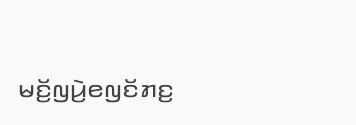ꤗꤢꤩ꤬ꤜꤣꤧ꤬ꤕꤜꤢꤩꤊꤢ꤬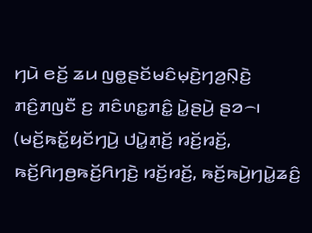ꤚꤣꤧ ꤕꤢꤩ꤬ ꤘꤣ ꤜꤥ꤭ꤔꤢꤩꤗꤢꤨꤗ꤫ꤢꤧ꤬ꤚꤤ꤬ꤡ꤫ꤢꤧ꤬ ꤊꤢꤨ꤬ꤊꤜꤢꤪ ꤢ꤬ ꤊꤢꤨꤛꤢ꤭ꤊꤢꤨ꤭ ꤣꤧ꤭ꤔꤣꤧ꤬ ꤔꤤ꤮꤯ (ꤗꤢꤩ꤬ꤒꤢꤩ꤭ꤟꤢꤩꤚꤣꤧ꤬ ꤓꤣꤧ꤭ꤊ꤫ꤢꤩ꤬ ꤙꤢꤩ꤬ꤙꤢꤩ꤬, ꤒꤢꤩ꤬ꤖꤚꤥ꤬ꤒꤢꤩ꤬ꤖꤚꤢꤧ꤬ ꤙꤢꤩ꤬ꤙꤢꤩ꤬, ꤒꤢꤩ꤬ꤒꤣꤧ꤬ꤚꤣꤧ꤭ꤘꤢꤨ꤬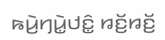ꤒꤣꤧ꤬ꤚꤣꤧ꤭ꤓꤢꤨ꤭ ꤙꤢꤩ꤬ꤙꤢꤩ꤬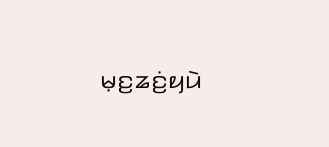ꤗ꤫ꤢ꤬ꤘꤢꤦ꤬ꤟꤣꤧ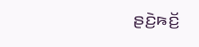ꤔꤢꤧ꤬ꤒꤢꤩ꤬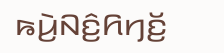ꤒꤣꤧ꤬ꤡꤢꤨ꤬ꤖꤚꤢꤩ꤬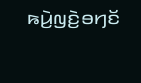ꤒꤣꤧ꤬ꤜꤢꤧ꤬ꤋꤚꤢꤩ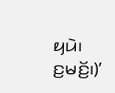ꤟꤣꤧ꤯ ꤢ꤬ꤗꤢꤩ꤬꤯)’